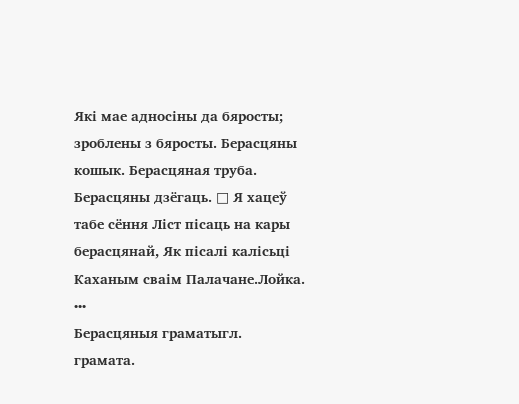Які мае адносіны да бяросты; зроблены з бяросты. Берасцяны кошык. Берасцяная труба. Берасцяны дзёгаць. □ Я хацеў табе сёння Ліст пісаць на кары берасцянай, Як пісалі калісьці Каханым сваім Палачане.Лойка.
•••
Берасцяныя граматыгл. грамата.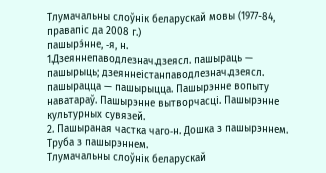Тлумачальны слоўнік беларускай мовы (1977-84, правапіс да 2008 г.)
пашырэ́нне, ‑я, н.
1.Дзеяннепаводлезнач.дзеясл. пашыраць — пашырыць; дзеяннеістанпаводлезнач.дзеясл. пашырацца — пашырыцца. Пашырэнне вопыту наватараў. Пашырэнне вытворчасці. Пашырэнне культурных сувязей.
2. Пашыраная частка чаго‑н. Дошка з пашырэннем. Труба з пашырэннем.
Тлумачальны слоўнік беларускай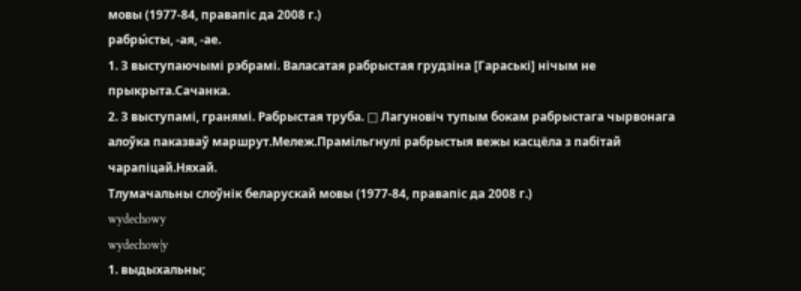мовы (1977-84, правапіс да 2008 г.)
рабры́сты, ‑ая, ‑ае.
1. З выступаючымі рэбрамі. Валасатая рабрыстая грудзіна [Гараські] нічым не прыкрыта.Сачанка.
2. З выступамі, гранямі. Рабрыстая труба. □ Лагуновіч тупым бокам рабрыстага чырвонага алоўка паказваў маршрут.Мележ.Прамільгнулі рабрыстыя вежы касцёла з пабітай чарапіцай.Няхай.
Тлумачальны слоўнік беларускай мовы (1977-84, правапіс да 2008 г.)
wydechowy
wydechow|y
1. выдыхальны;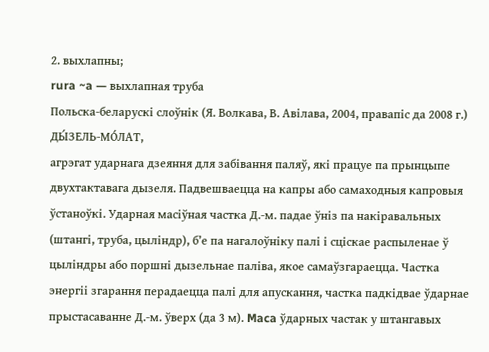2. выхлапны;
rura ~a — выхлапная труба
Польска-беларускі слоўнік (Я. Волкава, В. Авілава, 2004, правапіс да 2008 г.)
ДЫ́ЗЕЛЬ-МО́ЛАТ,
агрэгат ударнага дзеяння для забівання паляў, які працуе па прынцыпе двухтактавага дызеля. Падвешваецца на капры або самаходныя капровыя ўстаноўкі. Ударная масіўная частка Д.-м. падае ўніз па накіравальных (штангі, труба, цыліндр), б’е па нагалоўніку палі і сціскае распыленае ў цыліндры або поршні дызельнае паліва, якое самаўзгараецца. Частка энергіі згарання перадаецца палі для апускання, частка падкідвае ўдарнае прыстасаванне Д.-м. ўверх (да 3 м). Maca ўдарных частак у штангавых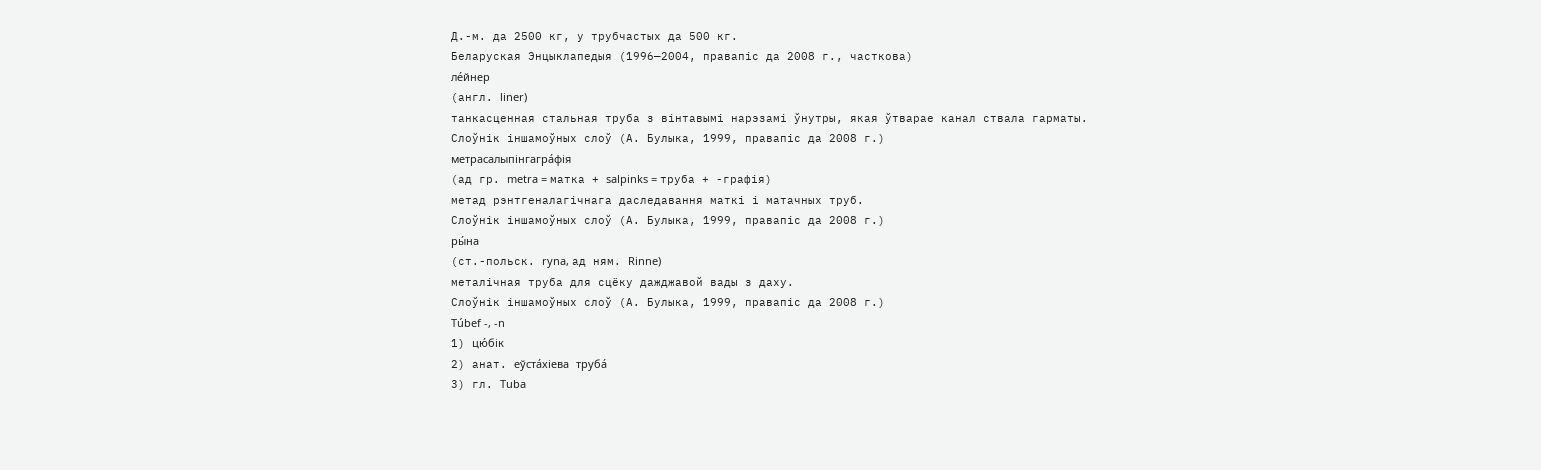Д.-м. да 2500 кг, у трубчастых да 500 кг.
Беларуская Энцыклапедыя (1996—2004, правапіс да 2008 г., часткова)
ле́йнер
(англ. liner)
танкасценная стальная труба з вінтавымі нарэзамі ўнутры, якая ўтварае канал ствала гарматы.
Слоўнік іншамоўных слоў (А. Булыка, 1999, правапіс да 2008 г.)
метрасалыпінгагра́фія
(ад гр. metra = матка + salpinks = труба + -графія)
метад рэнтгеналагічнага даследавання маткі і матачных труб.
Слоўнік іншамоўных слоў (А. Булыка, 1999, правапіс да 2008 г.)
ры́на
(ст.-польск. ryna, ад ням. Rinne)
металічная труба для сцёку дажджавой вады з даху.
Слоўнік іншамоўных слоў (А. Булыка, 1999, правапіс да 2008 г.)
Túbef -, -n
1) цю́бік
2) анат. еўста́хіева труба́
3) гл. Tuba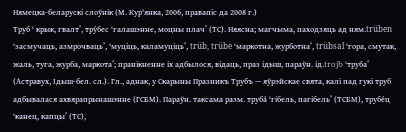Нямецка-беларускі слоўнік (М. Кур'янка, 2006, правапіс да 2008 г.)
Труб ‘ крык, гвалт’, тру́бес ‘галашэнне, моцны плач’ (ТС). Няясна; магчыма, паходзяць ад ням.trüben ‘засмучаць, азмрочваць’, ‘муціць, каламуціць’, trüb, trübe ‘маркотна, журботна’, trübsal ‘гора, смутак, жаль, туга, журба, маркота’; пранікненне іх адбылося, відаць, праз ідыш, параўн. ід.trojb ‘труба’ (Астравух, Ідыш-бел. сл.). Гл., аднак, у Скарыны Празникъ Трубъ — яўрэйскае свята, калі пад гукі труб адбывалася ахвярапрынашэнне (ГСБМ). Параўн. таксама разм. труба́ ‘гібель, пагібель’ (ТСБМ), трубе́ц ‘канец, капцы’ (ТС),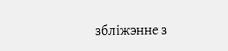збліжэнне з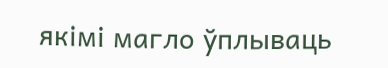якімі магло ўплываць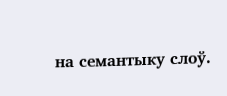на семантыку слоў.